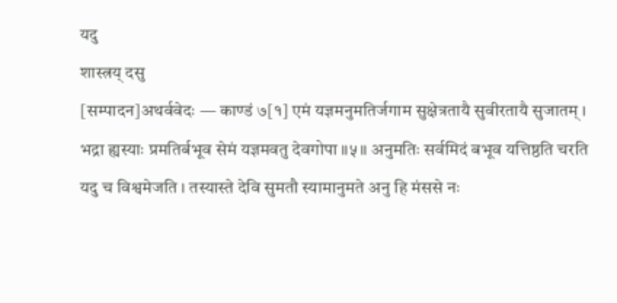यदु
शास्त्रय् दसु
[सम्पादन]अथर्ववेदः — काण्डं ७[१] एमं यज्ञमनुमतिर्जगाम सुक्षेत्रतायै सुवीरतायै सुजातम् । भद्रा ह्यस्याः प्रमतिर्बभूव सेमं यज्ञमवतु देवगोपा ॥५॥ अनुमतिः सर्वमिदं बभूव यत्तिष्ठति चरति यदु च विश्वमेजति । तस्यास्ते देवि सुमतौ स्यामानुमते अनु हि मंससे नः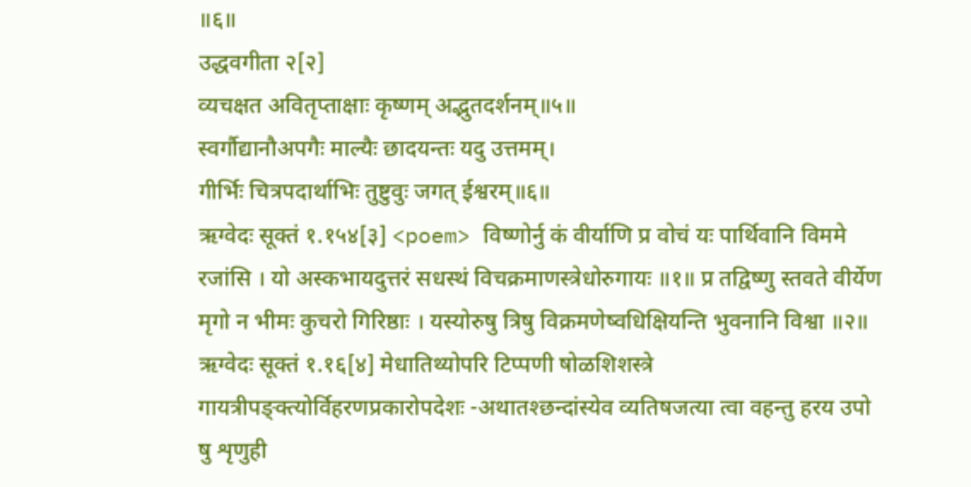॥६॥
उद्धवगीता २[२]
व्यचक्षत अवितृप्ताक्षाः कृष्णम् अद्भुतदर्शनम्॥५॥
स्वर्गौद्यानौअपगैः माल्यैः छादयन्तः यदु उत्तमम्।
गीर्भिः चित्रपदार्थाभिः तुष्टुवुः जगत् ईश्वरम्॥६॥
ऋग्वेदः सूक्तं १.१५४[३] <poem> विष्णोर्नु कं वीर्याणि प्र वोचं यः पार्थिवानि विममे रजांसि । यो अस्कभायदुत्तरं सधस्थं विचक्रमाणस्त्रेधोरुगायः ॥१॥ प्र तद्विष्णु स्तवते वीर्येण मृगो न भीमः कुचरो गिरिष्ठाः । यस्योरुषु त्रिषु विक्रमणेष्वधिक्षियन्ति भुवनानि विश्वा ॥२॥
ऋग्वेदः सूक्तं १.१६[४] मेधातिथ्योपरि टिप्पणी षोळशिशस्त्रे गायत्रीपङ्क्त्योर्विहरणप्रकारोपदेशः -अथातश्छन्दांस्येव व्यतिषजत्या त्वा वहन्तु हरय उपो षु शृणुही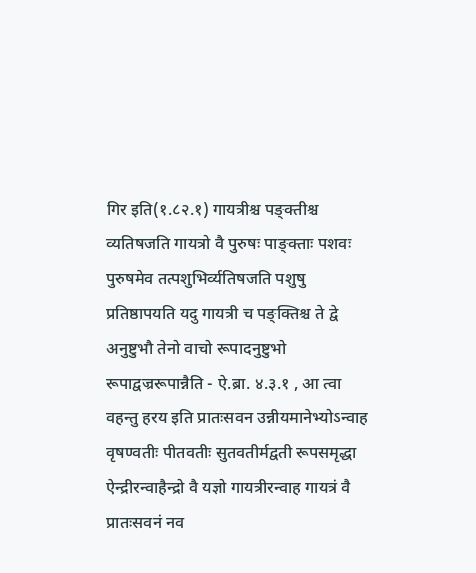गिर इति(१.८२.१) गायत्रीश्च पङ्क्तीश्च व्यतिषजति गायत्रो वै पुरुषः पाङ्क्ताः पशवः पुरुषमेव तत्पशुभिर्व्यतिषजति पशुषु प्रतिष्ठापयति यदु गायत्री च पङ्क्तिश्च ते द्वे अनुष्टुभौ तेनो वाचो रूपादनुष्टुभो रूपाद्वज्ररूपान्नैति - ऐ.ब्रा. ४.३.१ , आ त्वा वहन्तु हरय इति प्रातःसवन उन्नीयमानेभ्योऽन्वाह वृषण्वतीः पीतवतीः सुतवतीर्मद्वती रूपसमृद्धा ऐन्द्रीरन्वाहैन्द्रो वै यज्ञो गायत्रीरन्वाह गायत्रं वै प्रातःसवनं नव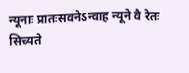न्यूनाः प्रातःसवनेऽन्वाह न्यूने वै रेतः सिच्यते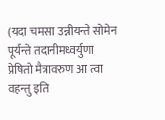(यदा चमसा उन्नीयन्ते सोमेन पूर्यन्ते तदानीमध्वर्युणा प्रेषितो मैत्रावरुण आ त्वा वहन्तु इति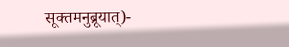सूक्तमनुब्रूयात्)-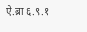ऐ.ब्रा ६.९.१